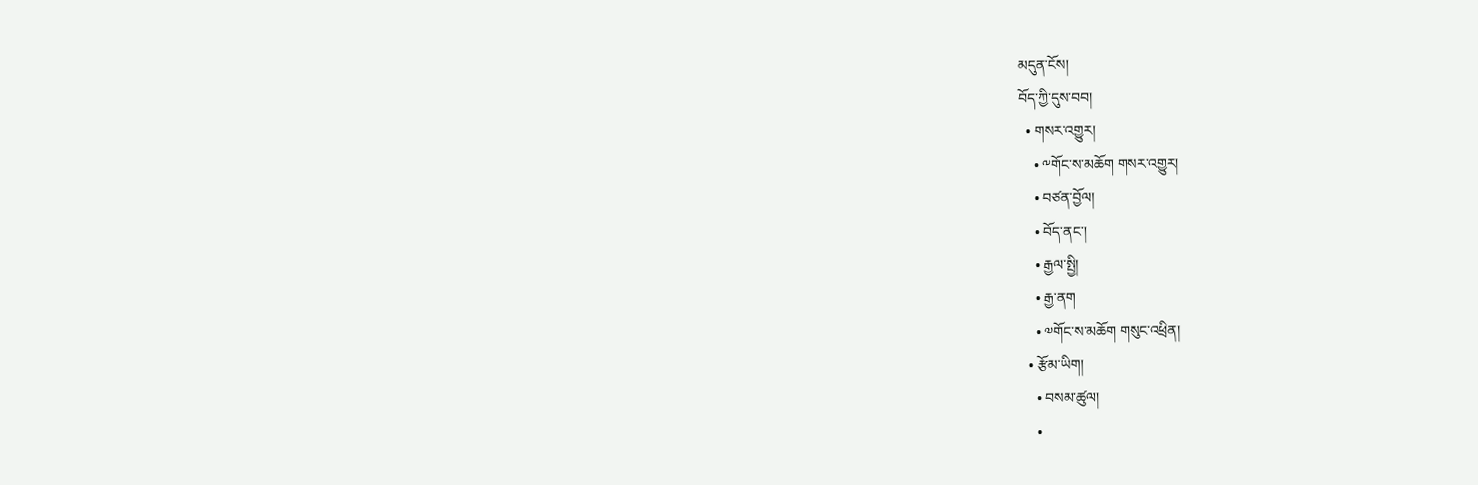མདུན་ངོས།
བོད་ཀྱི་དུས་བབ།
  • གསར་འགྱུར།
    • ༸གོང་ས་མཆོག གསར་འགྱུར།
    • བཙན་བྱོལ།
    • བོད་ནང་།
    • རྒྱལ་སྤྱི།
    • རྒྱ་ནག
    • ༧གོང་ས་མཆོག གསུང་འཕྲིན།
  • རྩོམ་ཡིག།
    • བསམ་ཚུལ།
    •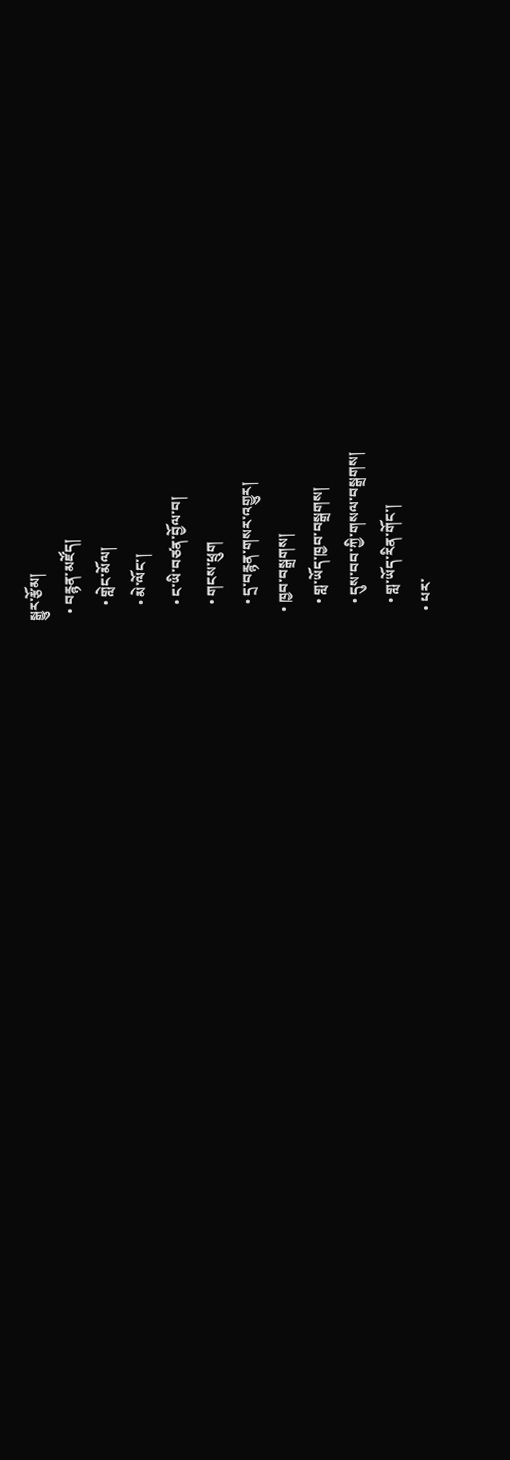སྒྱུར་རྩོམ།
  • བརྙན་མཛོད།
    • གླེང་མོལ།
    • མེ་ལོང་།
    • ང་ཡི་བཙན་བྱོལ་བ།
    • གངས་ཕྲུག
    • དྲ་བརྙན་གསར་འགྱུར།
  • ཁྱབ་བསྒྲགས།
    • གླ་ཡོད་ཁྱབ་བསྒྲགས།
    • དུས་བབ་ཀྱི་གསལ་བསྒྲགས།
    • གླ་ཡོད་རིན་གོང་།
  • པར་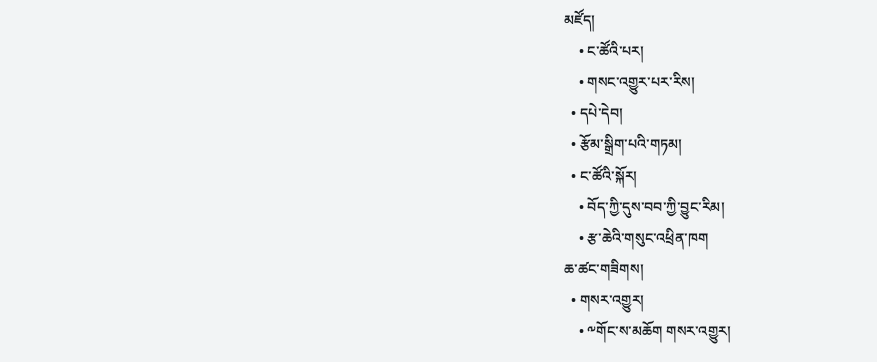མཛོད།
    • ང་ཚོའི་པར།
    • གསང་འགྱུར་པར་རིས།
  • དཔེ་དེབ།
  • རྩོམ་སྒྲིག་པའི་གཏམ།
  • ང་ཚོའི་སྐོར།
    • བོད་ཀྱི་དུས་བབ་ཀྱི་བྱུང་རིམ།
    • རྩ་ཆེའི་གསུང་འཕྲིན་ཁག
ཆ་ཚང་གཟིགས།
  • གསར་འགྱུར།
    • ༸གོང་ས་མཆོག གསར་འགྱུར།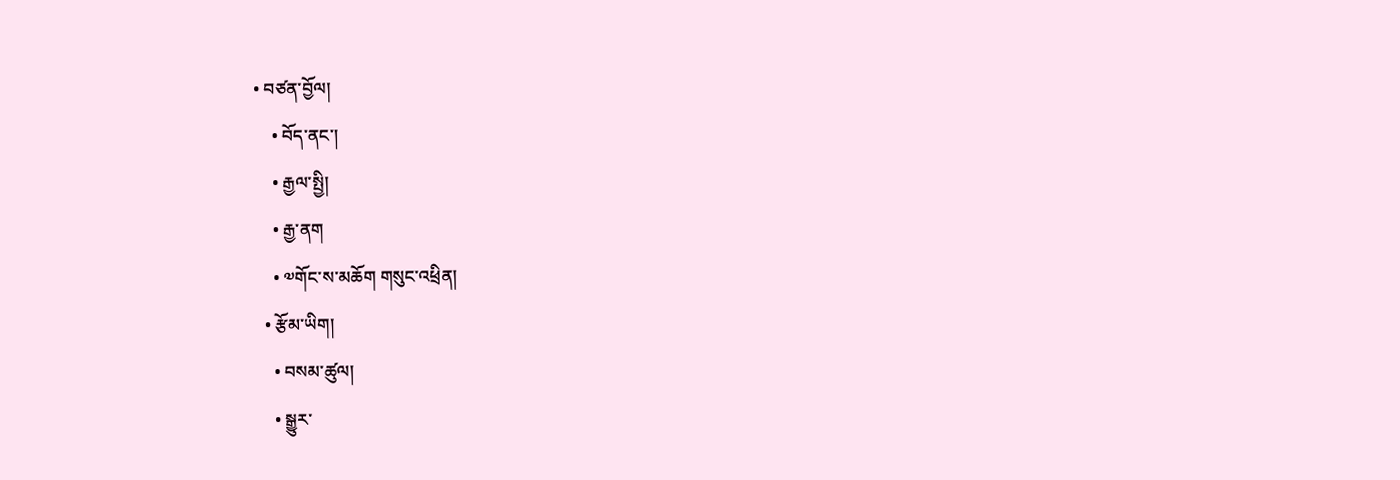• བཙན་བྱོལ།
    • བོད་ནང་།
    • རྒྱལ་སྤྱི།
    • རྒྱ་ནག
    • ༧གོང་ས་མཆོག གསུང་འཕྲིན།
  • རྩོམ་ཡིག།
    • བསམ་ཚུལ།
    • སྒྱུར་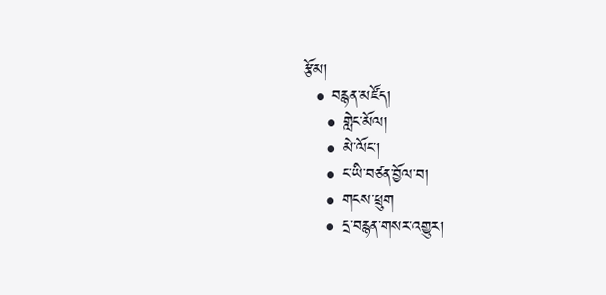རྩོམ།
  • བརྙན་མཛོད།
    • གླེང་མོལ།
    • མེ་ལོང་།
    • ང་ཡི་བཙན་བྱོལ་བ།
    • གངས་ཕྲུག
    • དྲ་བརྙན་གསར་འགྱུར།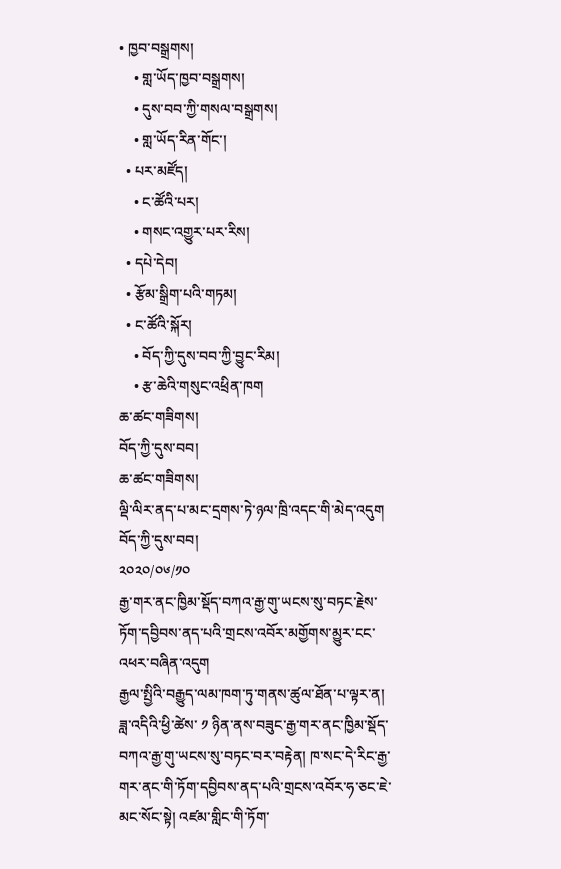• ཁྱབ་བསྒྲགས།
    • གླ་ཡོད་ཁྱབ་བསྒྲགས།
    • དུས་བབ་ཀྱི་གསལ་བསྒྲགས།
    • གླ་ཡོད་རིན་གོང་།
  • པར་མཛོད།
    • ང་ཚོའི་པར།
    • གསང་འགྱུར་པར་རིས།
  • དཔེ་དེབ།
  • རྩོམ་སྒྲིག་པའི་གཏམ།
  • ང་ཚོའི་སྐོར།
    • བོད་ཀྱི་དུས་བབ་ཀྱི་བྱུང་རིམ།
    • རྩ་ཆེའི་གསུང་འཕྲིན་ཁག
ཆ་ཚང་གཟིགས།
བོད་ཀྱི་དུས་བབ།
ཆ་ཚང་གཟིགས།
ལྡི་ལིར་ནད་པ་མང་དྲགས་ཏེ་ཉལ་ཁྲི་འདང་གི་མེད་འདུག
བོད་ཀྱི་དུས་བབ།
༢༠༢༠/༠༦/༡༠
རྒྱ་གར་ནང་ཁྱིམ་སྡོད་བཀའ་རྒྱ་གུ་ཡངས་སུ་བཏང་རྗེས་ཏོག་དབྱིབས་ནད་པའི་གྲངས་འབོར་མགྱོགས་མྱུར་ངང་འཕར་བཞིན་འདུག
རྒྱལ་སྤྱིའི་བརྒྱུད་ལམ་ཁག་ཏུ་གནས་ཚུལ་ཐོན་པ་ལྟར་ན། ཟླ་འདིའི་ཕྱི་ཚེས་ ༡ ཉིན་ནས་བཟུང་རྒྱ་གར་ནང་ཁྱིམ་སྡོད་བཀའ་རྒྱ་གུ་ཡངས་སུ་བཏང་བར་བརྟེན། ཁ་སང་དེ་རིང་རྒྱ་གར་ནང་གི་ཏོག་དབྱིབས་ནད་པའི་གྲངས་འབོར་ཧ་ཅང་ཇེ་མང་སོང་སྟེ། འཛམ་གླིང་གི་ཏོག་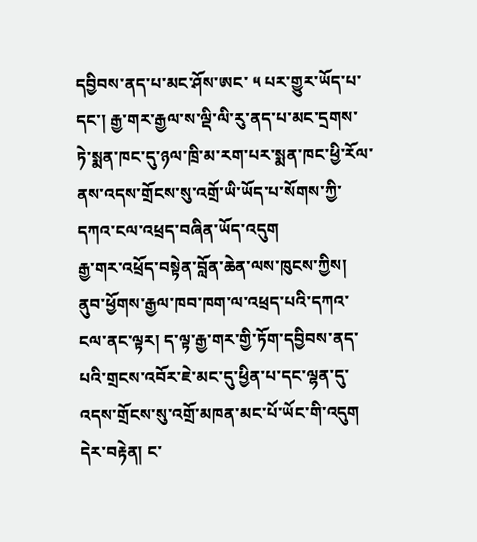དབྱིབས་ནད་པ་མང་ཤོས་ཨང་ ༥ པར་གྱུར་ཡོད་པ་དང་། རྒྱ་གར་རྒྱལ་ས་ལྡི་ལི་རུ་ནད་པ་མང་དྲགས་ཏེ་སྨན་ཁང་དུ་ཉལ་ཁྲི་མ་རག་པར་སྨན་ཁང་ཕྱི་རོལ་ནས་འདས་གྲོངས་སུ་འགྲོ་ཡི་ཡོད་པ་སོགས་ཀྱི་དཀའ་ངལ་འཕྲད་བཞིན་ཡོད་འདུག
རྒྱ་གར་འཕྲོད་བསྟེན་བློན་ཆེན་ལས་ཁུངས་ཀྱིས། ནུབ་ཕྱོགས་རྒྱལ་ཁབ་ཁག་ལ་འཕྲད་པའི་དཀའ་ངལ་ནང་ལྟར། ད་ལྟ་རྒྱ་གར་གྱི་ཏོག་དབྱིབས་ནད་པའི་གྲངས་འབོར་ཇེ་མང་དུ་ཕྱིན་པ་དང་ལྷན་དུ་འདས་གྲོངས་སུ་འགྲོ་མཁན་མང་པོ་ཡོང་གི་འདུག དེར་བརྟེན། ང་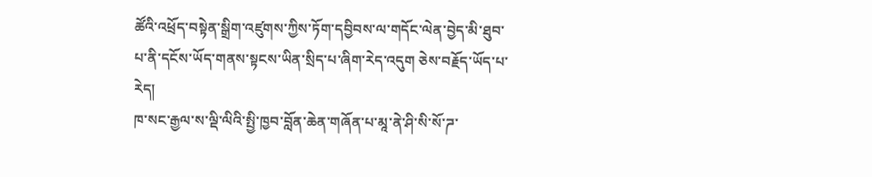ཚོའི་འཕྲོད་བསྟེན་སྒྲིག་འཛུགས་ཀྱིས་ཏོག་དབྱིབས་ལ་གདོང་ལེན་བྱེད་མི་ཐུབ་པ་ནི་དངོས་ཡོད་གནས་སྟངས་ཡིན་སྲིད་པ་ཞིག་རེད་འདུག ཅེས་བརྗོད་ཡོད་པ་རེད།
ཁ་སང་རྒྱལ་ས་ལྡི་ལིའི་སྤྱི་ཁྱབ་བློན་ཆེན་གཞོན་པ་མཱ་ནེ་ཤི་སི་སོ་ཌ་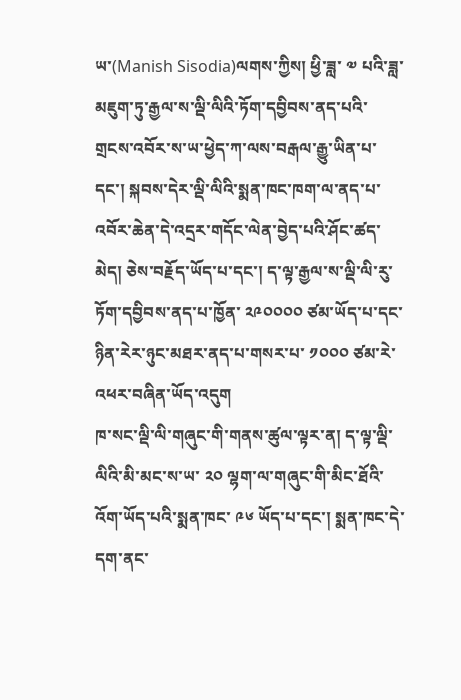ཡ་(Manish Sisodia)ལགས་ཀྱིས། ཕྱི་ཟླ་ ༧ པའི་ཟླ་མཇུག་ཏུ་རྒྱལ་ས་ལྡི་ལིའི་ཏོག་དབྱིབས་ནད་པའི་གྲངས་འབོར་ས་ཡ་ཕྱེད་ཀ་ལས་བརྒལ་རྒྱུ་ཡིན་པ་དང་། སྐབས་དེར་ལྡི་ལིའི་སྨན་ཁང་ཁག་ལ་ནད་པ་འབོར་ཆེན་དེ་འདྲར་གདོང་ལེན་བྱེད་པའི་ཤོང་ཚད་མེད། ཅེས་བརྗོད་ཡོད་པ་དང་། ད་ལྟ་རྒྱལ་ས་ལྡི་ལི་རུ་ཏོག་དབྱིབས་ནད་པ་ཁྱོན་ ༢༩༠༠༠༠ ཙམ་ཡོད་པ་དང་ཉིན་རེར་ཉུང་མཐར་ནད་པ་གསར་པ་ ༡༠༠༠ ཙམ་རེ་འཕར་བཞིན་ཡོད་འདུག
ཁ་སང་ལྡི་ལི་གཞུང་གི་གནས་ཚུལ་ལྟར་ན། ད་ལྟ་ལྡི་ལིའི་མི་མང་ས་ཡ་ ༢༠ ལྷག་ལ་གཞུང་གི་མིང་ཐོའི་འོག་ཡོད་པའི་སྨན་ཁང་ ༩༦ ཡོད་པ་དང་། སྨན་ཁང་དེ་དག་ནང་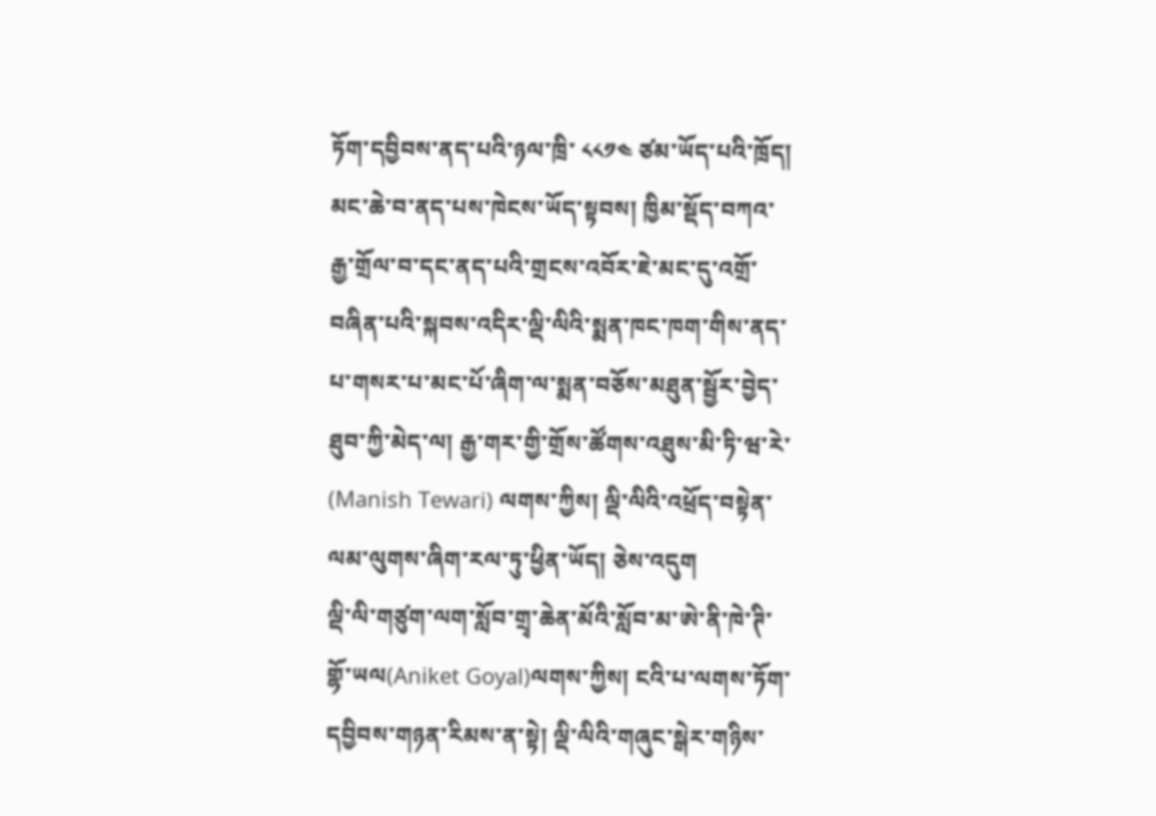ཏོག་དབྱིབས་ནད་པའི་ཉལ་ཁྲི་ ༨༨༡༤ ཙམ་ཡོད་པའི་ཁྲོད། མང་ཆེ་བ་ནད་པས་ཁེངས་ཡོད་སྟབས། ཁྱིམ་སྡོད་བཀའ་རྒྱ་གྲོལ་བ་དང་ནད་པའི་གྲངས་འབོར་ཇེ་མང་དུ་འགྲོ་བཞིན་པའི་སྐབས་འདིར་ལྡི་ལིའི་སྨན་ཁང་ཁག་གིས་ནད་པ་གསར་པ་མང་པོ་ཞིག་ལ་སྨན་བཅོས་མཐུན་སྦྱོར་བྱེད་ཐུབ་ཀྱི་མེད་ལ། རྒྱ་གར་གྱི་གྲོས་ཚོགས་འཐུས་མི་ཏི་ཝ་རེ་ (Manish Tewari) ལགས་ཀྱིས། ལྡི་ལིའི་འཕྲོད་བསྟེན་ལམ་ལུགས་ཞིག་རལ་ཏུ་ཕྱིན་ཡོད། ཅེས་འདུག
ལྡི་ལི་གཙུག་ལག་སློབ་གྲྭ་ཆེན་མོའི་སློབ་མ་ཨེ་ནི་ཁེ་ཊི་གྷོ་ཡལ(Aniket Goyal)ལགས་ཀྱིས། ངའི་པ་ལགས་ཏོག་དབྱིབས་གཉན་རིམས་ན་སྟེ། ལྡི་ལིའི་གཞུང་སྒེར་གཉིས་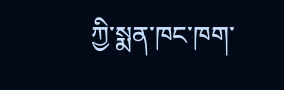ཀྱི་སྨན་ཁང་ཁག་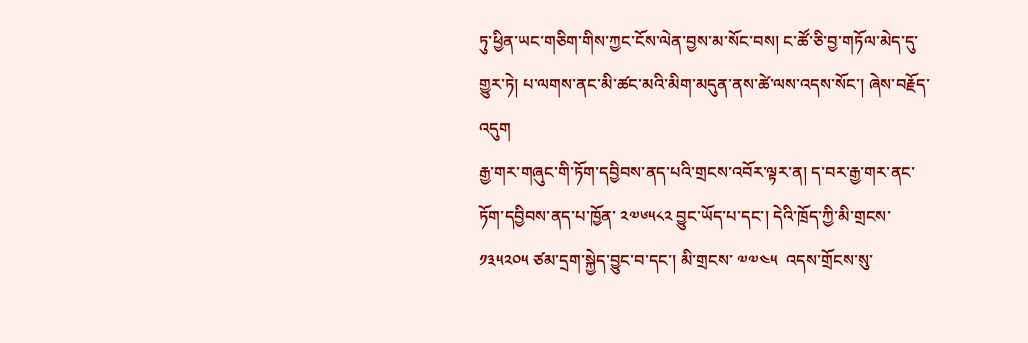ཏུ་ཕྱིན་ཡང་གཅིག་གིས་ཀྱང་ངོས་ལེན་བྱས་མ་སོང་བས། ང་ཚོ་ཅི་བྱ་གཏོལ་མེད་དུ་གྱུར་ཏེ། པ་ལགས་ནང་མི་ཚང་མའི་མིག་མདུན་ནས་ཚེ་ལས་འདས་སོང་། ཞེས་བརྗོད་འདུག
རྒྱ་གར་གཞུང་གི་ཏོག་དབྱིབས་ནད་པའི་གྲངས་འབོར་ལྟར་ན། ད་བར་རྒྱ་གར་ནང་ཏོག་དབྱིབས་ནད་པ་ཁྱོན་ ༢༧༦༥༨༢ བྱུང་ཡོད་པ་དང་། དེའི་ཁྲོད་ཀྱི་མི་གྲངས་ ༡༣༥༢༠༥ ཙམ་དྲག་སྐྱེད་བྱུང་བ་དང་། མི་གྲངས་ ༧༧༤༥  འདས་གྲོངས་སུ་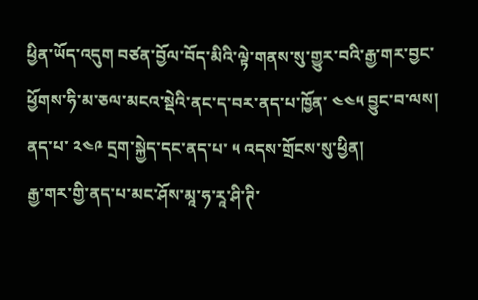ཕྱིན་ཡོད་འདུག བཙན་བྱོལ་བོད་མིའི་ལྟེ་གནས་སུ་གྱུར་བའི་རྒྱ་གར་བྱང་ཕྱོགས་ཧི་མ་ཅལ་མངའ་སྡེའི་ནང་ད་བར་ནད་པ་ཁྱོན་ ༤༤༥ བྱུང་བ་ལས། ནད་པ་ ༢༤༩ དྲག་སྐྱེད་དང་ནད་པ་ ༥ འདས་གྲོངས་སུ་ཕྱིན།
རྒྱ་གར་གྱི་ནད་པ་མང་ཤོས་མཱ་ཧ་རཱ་ཤི་ཊི་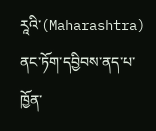རཱའི་(Maharashtra) ནང་ཏོག་དབྱིབས་ནད་པ་ཁྱོན་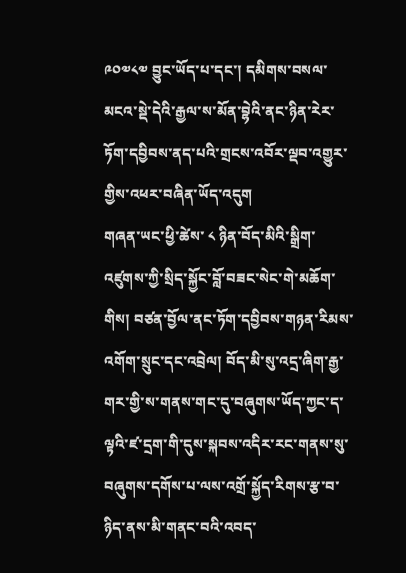༩༠༧༨༧ བྱུང་ཡོད་པ་དང་། དམིགས་བསལ་མངའ་སྡེ་དེའི་རྒྱལ་ས་མོན་བྷེའི་ནང་ཉིན་རེར་ཏོག་དབྱིབས་ནད་པའི་གྲངས་འབོར་ལྡབ་འགྱུར་གྱིས་འཕར་བཞིན་ཡོད་འདུག
གཞན་ཡང་ཕྱི་ཚེས་ ༨ ཉིན་བོད་མིའི་སྒྲིག་འཛུགས་ཀྱི་སྲིད་སྐྱོང་བློ་བཟང་སེང་གེ་མཆོག་གིས། བཙན་བྱོལ་ནང་ཏོག་དབྱིབས་གཉན་རིམས་འགོག་སྲུང་དང་འབྲེལ། བོད་མི་སུ་འདྲ་ཞིག་རྒྱ་གར་གྱི་ས་གནས་གང་དུ་བཞུགས་ཡོད་ཀྱང་ད་ལྟའི་ཛ་དྲག་གི་དུས་སྐབས་འདིར་རང་གནས་སུ་བཞུགས་དགོས་པ་ལས་འགྲོ་སྐྱོད་རིགས་རྩ་བ་ཉིད་ནས་མི་གནང་བའི་འབད་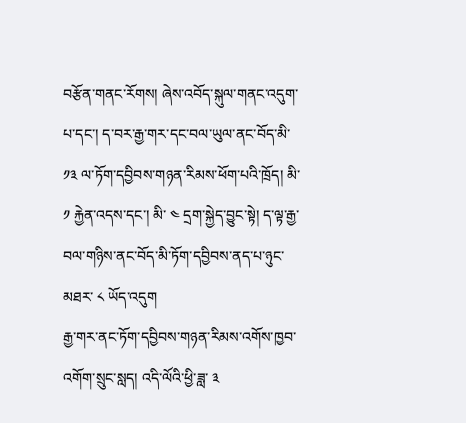བརྩོན་གནང་རོགས། ཞེས་འབོད་སྐུལ་གནང་འདུག་པ་དང་། ད་བར་རྒྱ་གར་དང་བལ་ཡུལ་ནང་བོད་མི་ ༡༣ ལ་ཏོག་དབྱིབས་གཉན་རིམས་ཕོག་པའི་ཁྲོད། མི་ ༡ རྐྱེན་འདས་དང་། མི་ ༤ དྲག་སྐྱེད་བྱུང་སྟེ། ད་ལྟ་རྒྱ་བལ་གཉིས་ནང་བོད་མི་ཏོག་དབྱིབས་ནད་པ་ཉུང་མཐར་ ༨ ཡོད་འདུག
རྒྱ་གར་ནང་ཏོག་དབྱིབས་གཉན་རིམས་འགོས་ཁྱབ་འགོག་སྲུང་སླད། འདི་ལོའི་ཕྱི་ཟླ་ ༣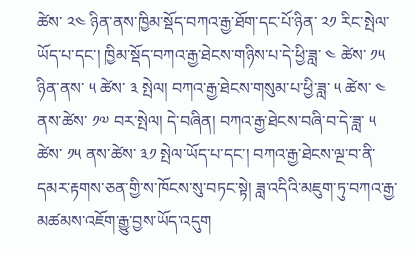ཚེས་ ༢༤ ཉིན་ནས་ཁྱིམ་སྡོད་བཀའ་རྒྱ་ཐོག་དང་པོ་ཉིན་ ༢༡ རིང་སྤེལ་ཡོད་པ་དང་། ཁྱིམ་སྡོད་བཀའ་རྒྱ་ཐེངས་གཉིས་པ་དེ་ཕྱི་ཟླ་ ༤ ཚེས་ ༡༥ ཉིན་ནས་ ༥ ཚེས་ ༣ སྤེལ། བཀའ་རྒྱ་ཐེངས་གསུམ་པ་ཕྱི་ཟླ་ ༥ ཚེས་ ༤ ནས་ཚེས་ ༡༧ བར་སྤེལ། དེ་བཞིན། བཀའ་རྒྱ་ཐེངས་བཞི་བ་དེ་ཟླ་ ༥ ཚེས་ ༡༥ ནས་ཚེས་ ༣༡ སྤེལ་ཡོད་པ་དང་། བཀའ་རྒྱ་ཐེངས་ལྔ་བ་ནི་དམར་རྟགས་ཅན་གྱི་ས་ཁོངས་སུ་བཏང་སྟེ། ཟླ་འདིའི་མཇུག་ཏུ་བཀའ་རྒྱ་མཚམས་འཇོག་རྒྱུ་བྱས་ཡོད་འདུག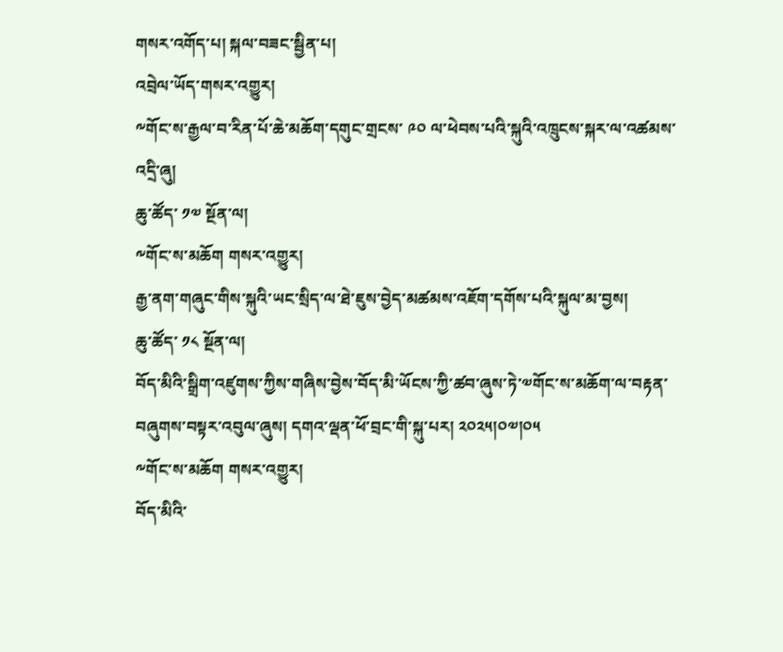གསར་འགོད་པ། སྐལ་བཟང་སྦྱིན་པ།
འབྲེལ་ཡོད་གསར་འགྱུར།
༸གོང་ས་རྒྱལ་བ་རིན་པོ་ཆེ་མཆོག་དགུང་གྲངས་ ༩༠ ལ་ཕེབས་པའི་སྐུའི་འཁྲུངས་སྐར་ལ་འཚམས་འདྲི་ཞུ།
ཆུ་ཚོད་ ༡༧ སྔོན་ལ།
༸གོང་ས་མཆོག གསར་འགྱུར།
རྒྱ་ནག་གཞུང་གིས་སྐུའི་ཡང་སྲིད་ལ་ཐེ་ཇུས་བྱེད་མཚམས་འཇོག་དགོས་པའི་སྐུལ་མ་བྱས།
ཆུ་ཚོད་ ༡༨ སྔོན་ལ།
བོད་མིའི་སྒྲིག་འཛུགས་ཀྱིས་གཞིས་བྱེས་བོད་མི་ཡོངས་ཀྱི་ཚབ་ཞུས་ཏེ་༧གོང་ས་མཆོག་ལ་བརྟན་བཞུགས་བསྟར་འབུལ་ཞུས། དགའ་ལྡན་ཕོ་བྲང་གི་སྐུ་པར། ༢༠༢༥།༠༧།༠༥
༸གོང་ས་མཆོག གསར་འགྱུར།
བོད་མིའི་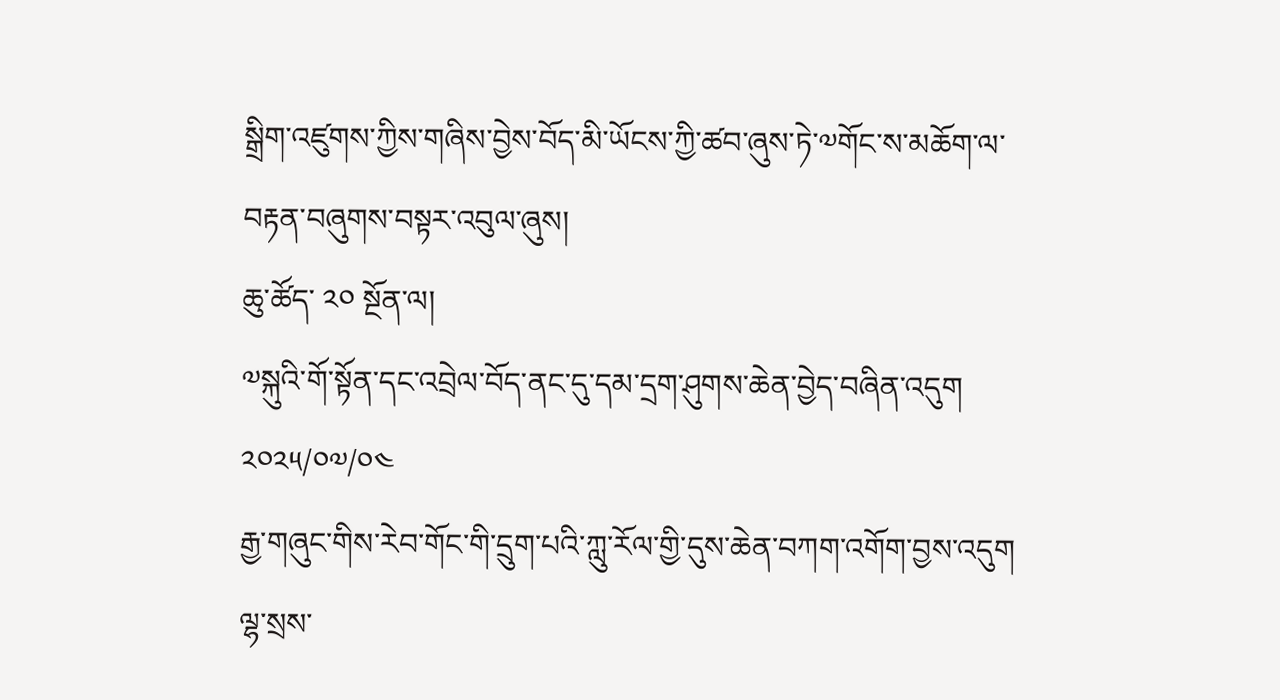སྒྲིག་འཛུགས་ཀྱིས་གཞིས་བྱེས་བོད་མི་ཡོངས་ཀྱི་ཚབ་ཞུས་ཏེ་༧གོང་ས་མཆོག་ལ་བརྟན་བཞུགས་བསྟར་འབུལ་ཞུས།
ཆུ་ཚོད་ ༢༠ སྔོན་ལ།
༧སྐུའི་གོ་སྟོན་དང་འབྲེལ་བོད་ནང་དུ་དམ་དྲག་ཤུགས་ཆེན་བྱེད་བཞིན་འདུག
༢༠༢༥/༠༧/༠༤
རྒྱ་གཞུང་གིས་རེབ་གོང་གི་དྲུག་པའི་ཀླུ་རོལ་གྱི་དུས་ཆེན་བཀག་འགོག་བྱས་འདུག ལྷ་སྲས་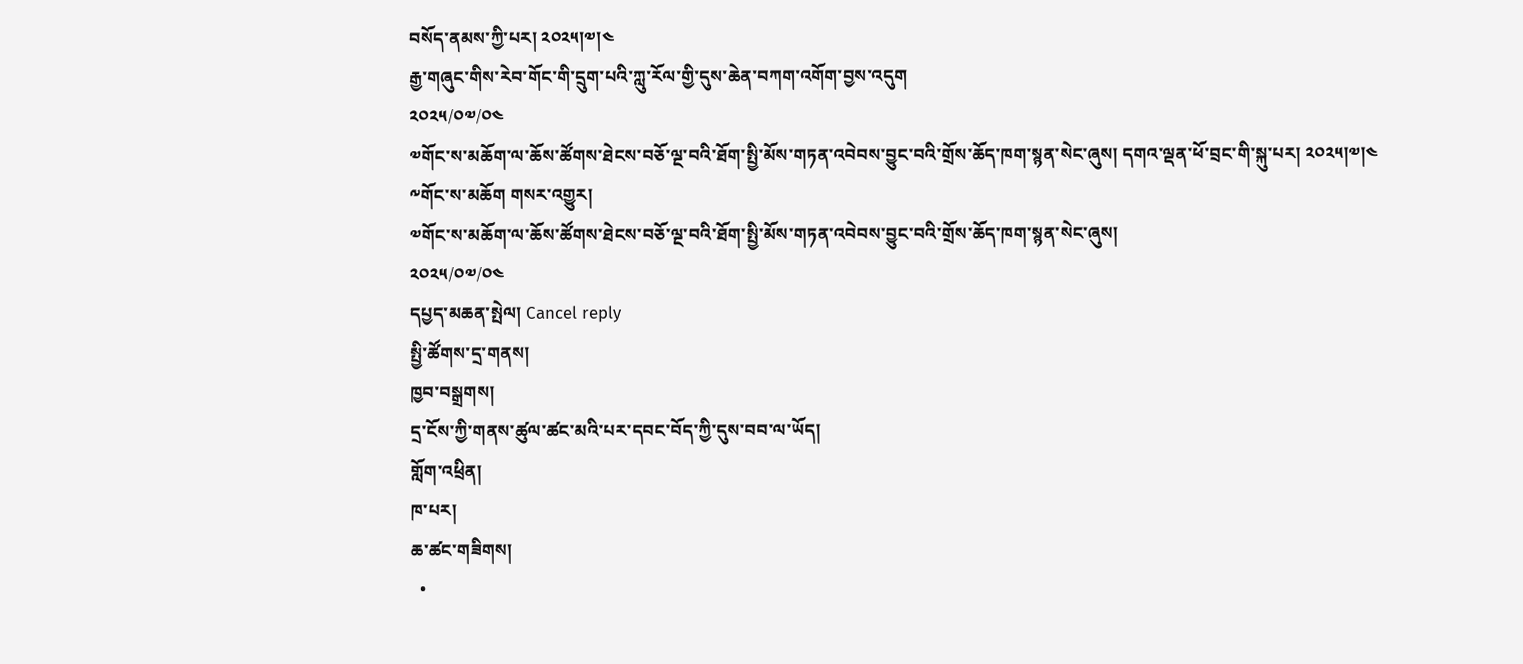བསོད་ནམས་ཀྱི་པར། ༢༠༢༥།༧།༤
རྒྱ་གཞུང་གིས་རེབ་གོང་གི་དྲུག་པའི་ཀླུ་རོལ་གྱི་དུས་ཆེན་བཀག་འགོག་བྱས་འདུག
༢༠༢༥/༠༧/༠༤
༧གོང་ས་མཆོག་ལ་ཆོས་ཚོགས་ཐེངས་བཅོ་ལྔ་བའི་ཐོག་སྤྱི་མོས་གཏན་འབེབས་བྱུང་བའི་གྲོས་ཆོད་ཁག་སྙན་སེང་ཞུས། དགའ་ལྡན་ཕོ་བྲང་གི་སྐུ་པར། ༢༠༢༥།༧།༤
༸གོང་ས་མཆོག གསར་འགྱུར།
༧གོང་ས་མཆོག་ལ་ཆོས་ཚོགས་ཐེངས་བཅོ་ལྔ་བའི་ཐོག་སྤྱི་མོས་གཏན་འབེབས་བྱུང་བའི་གྲོས་ཆོད་ཁག་སྙན་སེང་ཞུས།
༢༠༢༥/༠༧/༠༤
དཔྱད་མཆན་སྤེལ། Cancel reply
སྤྱི་ཚོགས་དྲ་གནས།
ཁྱབ་བསྒྲགས།
དྲ་ངོས་ཀྱི་གནས་ཚུལ་ཚང་མའི་པར་དབང་བོད་ཀྱི་དུས་བབ་ལ་ཡོད།
གློག་འཕྲིན།
ཁ་པར།
ཆ་ཚང་གཟིགས།
  •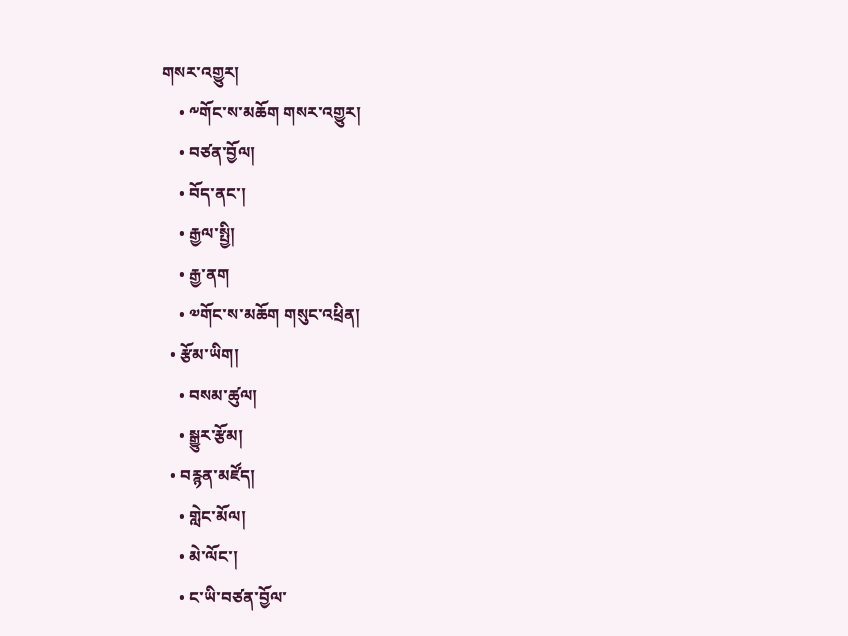གསར་འགྱུར།
    • ༸གོང་ས་མཆོག གསར་འགྱུར།
    • བཙན་བྱོལ།
    • བོད་ནང་།
    • རྒྱལ་སྤྱི།
    • རྒྱ་ནག
    • ༧གོང་ས་མཆོག གསུང་འཕྲིན།
  • རྩོམ་ཡིག།
    • བསམ་ཚུལ།
    • སྒྱུར་རྩོམ།
  • བརྙན་མཛོད།
    • གླེང་མོལ།
    • མེ་ལོང་།
    • ང་ཡི་བཙན་བྱོལ་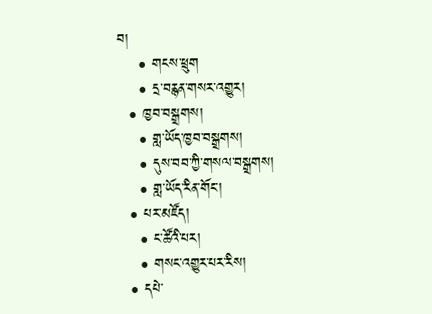བ།
    • གངས་ཕྲུག
    • དྲ་བརྙན་གསར་འགྱུར།
  • ཁྱབ་བསྒྲགས།
    • གླ་ཡོད་ཁྱབ་བསྒྲགས།
    • དུས་བབ་ཀྱི་གསལ་བསྒྲགས།
    • གླ་ཡོད་རིན་གོང་།
  • པར་མཛོད།
    • ང་ཚོའི་པར།
    • གསང་འགྱུར་པར་རིས།
  • དཔེ་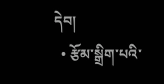དེབ།
  • རྩོམ་སྒྲིག་པའི་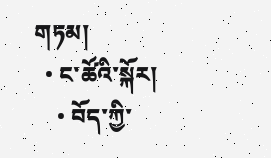གཏམ།
  • ང་ཚོའི་སྐོར།
    • བོད་ཀྱི་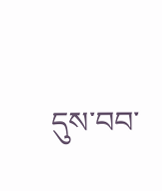དུས་བབ་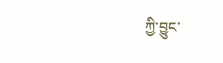ཀྱི་བྱུང་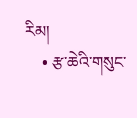རིམ།
    • རྩ་ཆེའི་གསུང་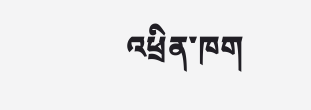འཕྲིན་ཁག